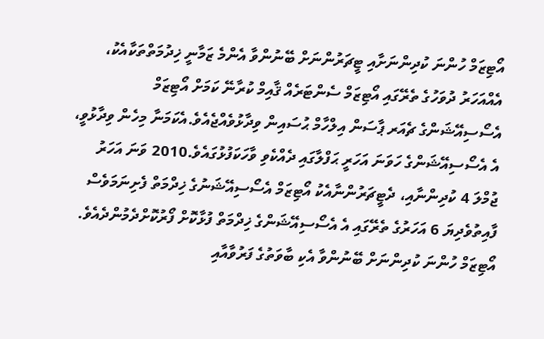އޯޓިޒަމް ހުންނަ ކުދިންނަށާއި ޓީޗަރުންނަށް ބޭނުންވާ އެންމެ ޒަމާނީ ޚިދުމަތްތަކާއެކު، އެއްއަހަރު ދުވަހުގެ ތެރޭގައި އޯޓިޒަމް ސެންޓަރެއް ޤާއިމް ކުރާނޭ ކަމަށް އޯޓިޒަމް އެސޯސިއޭޝަންގެ ޗެއަރ ޕާސަން އިލްހާމް ޙުސައިން ވިދާޅުވެއްޖެއެވެ.އެކަމަނާ މިހެން ވިދާޅުވީ، އެ އެސޯސިއޭޝަންގެ ހަވަނަ އަހަރީ ޙަފްލާގައި ދެއްކެވި ވާހަކަފުޅުގައެވެ.2010 ވަނަ އަހަރު ޖުމްލަ 4 ކުދިންނާއި، ދެޓީޗަރުންނާއެކު އޯޓިޒަމް އެސޯސިއޭޝަނުގެ ޚިދްމަތް ފެށިނަމަވެސް ފާއިތުވެދިޔަ 6 އަހަރުގެ ތެރޭގައި އެ އެސޯސިއޭޝަންގެ ޚިދްމަތް ފުޅާކޮށް ފޯރުކޮށްދެމުންދެއެވެ. އޯޓިޒަމް ހުންނަ ކުދިންނަށް ބޭނުންވާ އެކި ބާވަތުގެ ފަރުވާއާއި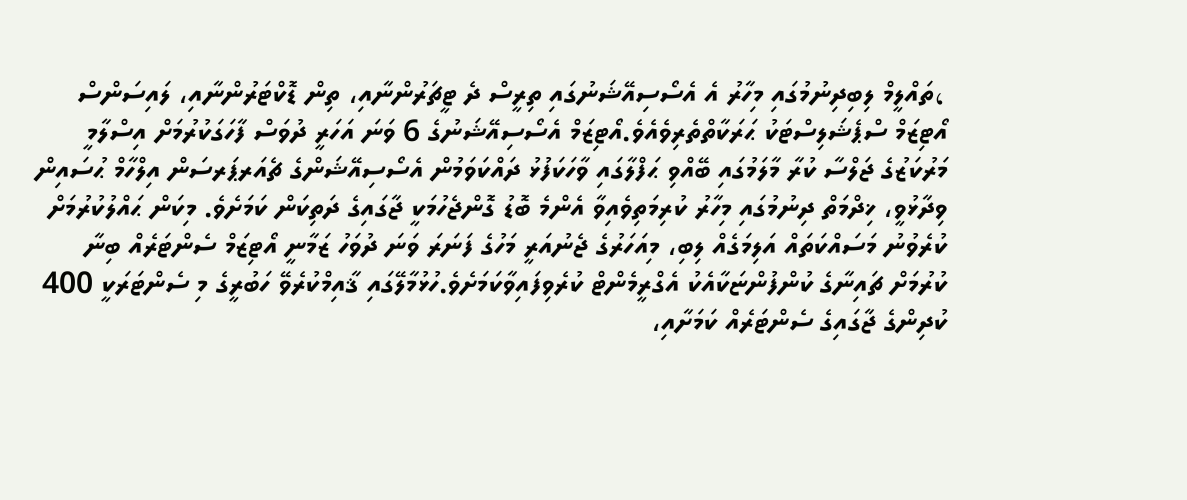،ތައްލީމް ލިބިދިނުމުގައި މިހާރު އެ އެސޯސިއޭޝަނުގައި ތިރީސް ދެ ޓީޗަރުންނާއި، ތިން ޑޮކްޓަރުންނާއި، ލައިސަންސް އޯޓިޒަމް ސްޕެޝަލިސްޓަކު ޙަރަކާތްތެރިވެއެވެ.އޯޓިޒަމް އެސޯސިއޭޝަނުގެ 6 ވަނަ އަހަރީ ދުވަސް ފާހަގަކުރުމަށް އިސްލާމީ މަރުކަޒުގެ ޖަލްސާ ކުރާ މާލަމުގައި ބޭއްވި ޙަފްލާގައި ވާހަކަފުޅު ދައްކަވަމުން އެސޯސިއޭޝަންގެ ޗެއަރޕަރސަން އިލްހާމް ޙުސައިން ވިދާޅުވީ، ޚިދްމަތް ދިނުމުގައި މިހާރު ކުރިމަތިވެއިވާ އެންމެ ބޮޑު ގޮންޖެހުމަކީ ޖާގައިގެ ދަތިކަން ކަމަށެވެ. މިކަން ޙައްލުކުރުމަށް ކުރެވުނު މަސައްކަތައް އަލިމަގެއް ލިބި، މިއަހަރުގެ ޖެނުއަރީ މަހުގެ ފަނަރަ ވަނަ ދުވަހު ޒަމާނީ އޯޓިޒަމް ސެންޓަރެއް ބިނާ ކުރުމަށް ޗައިނާގެ ކުންފުންޏަކާއެކު އެގްރީމެންޓް ކުރެވިފައިވާކަމަށެވެ.ހުޅުމާލޭގައި ޤާއިމްކުރެވޭ ހަބުރީގެ މި ސެންޓަރަކީ 400 ކުދިންގެ ޖާގައިގެ ސެންޓަރެއް ކަމަށާއި،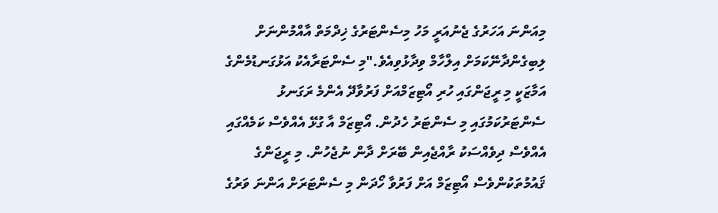މިއަންނަ އަހަރުގެ ޖެނުއަރީ މަހު މިސެންޓަރުގެ ޚިދްމަތް އާއްމުންނަށް ލިބިގެންދާނޭކަމަށް އިލްހާމް ވިދާޅުވިއެވެ."މި ސެންޓަރާއެކު އަޅުގަނޑުމެންގެ އަމާޒަކީ މި ރީޖަންގައި ހުރި އޯޓިޒަމްއަށް ފަރުވާދޭ އެންމެ ރަގަނޅު ސެންޓަރުކަމުގައި މި ސެންޓަރު ހެދުން. އޯޓިޒަމް އާ ގުޅޭ އެއްވެސް ކަމެއްގައި އެއްވެސް ދިވެއްސަކު ރާއްޖެއިން ބޭރަށް ދާން ނުޖެހުން. މި ރީޖަންގެ ޤައުމުތަކުންވެސް އޯޓިޒަމް އަށް ފަރުވާ ހޯދަން މި ސެންޓަރަށް އަންނަ ވަރުގެ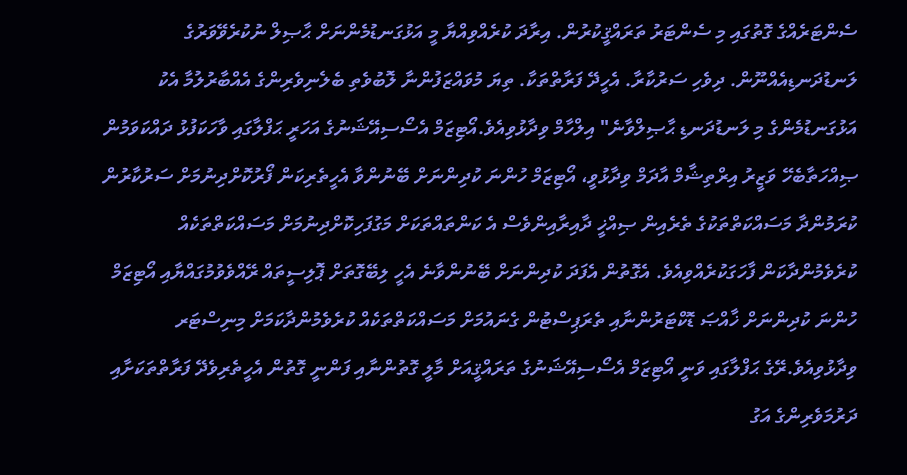ސެންޓަރެއްގެ ގޮތުގައި މި ސެންޓަރު ތަރައްޤީކުރުން. އިރާދަ ކުރެއްވިއްޔާ މީ އަޅުގަނޑުމެންނަށް ޙާޞިލް ނުކުރެވޭވަރުގެ ލަނޑުދަނޑިއެއްނޫން. ދިވެހި ސަރުކާރާ. އެހީދޭ ފަރާތްތަކާ. ތިޔަ މުވައްޒަފުންނާ ލޮބުވެތި ބެލެނިވެރިންގެ އެއްބާރުލުމާ އެކު އަޅުގަނޑުމެންގެ މި ލަނޑުދަނޑި ޙާޞިލްވާނެ" އިލްހާމް ވިދާޅުވިއެވެ.އޯޓިޒަމް އެސޯސިއޭޝަނުގެ އަހަރީ ޙަފްލާގައި ވާހަކަފުޅު ދައްކަވަމުން ޞިއްހަތާބެހޭ ވަޒީރު އިރްތިޝާމް އާދަމް ވިދާޅުވީ، އޯޓިޒަމް ހުންނަ ކުދިންނަށް ބޭނުންވާ އެހީތެރިކަން ފޯރުކޮށްދިނުމަށް ސަރުކާރުން ކުރަމުންދާ މަސައްކަތްތަކުގެ ތެރެއިން ޞިއްޚީ ދާއިރާއިންވެސް އެ ކަންތައްތަކަށް މަގުފަހިކޮށްދިނުމަށް މަސައްކަތްތަކެއް ކުރެވެމުންދާކަން ފާހަގަކުރެއްވިއެވެ. އެގޮތުން އެފަދަ ކުދިންނަށް ބޭނުންވާނެ އެހީ ލިބޭގޮތަށް ޕޮލިސީތައް ރޭއްވެވުމުގައްޔާއި އޯޓިޒަމް ހުންނަ ކުދިންނަށް ޚާއްޞަ ޑޮކްޓަރުންނާއި ތެރަޕިސްޓުން ގެނައުމަށް މަސައްކަތްތަކެއް ކުރެވެމުންދާކަމަށް މިނިސްޓަރ ވިދާޅުވިއެވެ.ރޭގެ ޙަފްލާގައި ވަނީ އޯޓިޒަމް އެސޯސިއޭޝަނުގެ ތަރައްޤީއަށް މާލީ ގޮތުންނާއި ފަންނީ ގޮތުން އެހީތެރިވެދޭ ފަރާތްތަކަށާއި ދަރުމަވެރިންގެ އަގު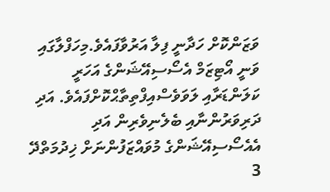ވަޒަންކޮށް ހަދާނީ ފިލާ އަރުވާފައެވެ.މިހަފްލާގައި ވަނީ އޯޓިޒަމް އެސޯސިއޭޝަންގެ އަހަރީ ކަލަންޑަރާއި ލަވަވެސްއިފްތިތާޙްކޮށްފައެވެ. އަދި ދަރިވަރުންނާއި ބެލެނިވެރިން އަދި އެއެސޯސިއޭޝަންގެ މުވައްޒަފުންނަށް ޚިދުމަތްދޭ 3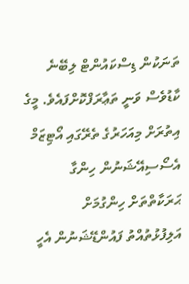ތަނަކުން ޑިސްކައުންޓް ލިބޭނެ ކާޑުވެސް ވަނީ ތަޢާރަފްކޮށްފައެވެ. މީގެ އިތުރަށް މިއަހަރުގެ ތެރޭގައި އޯޓިޒަމް އެސޯސިއޭޝަނުން ހިންގާ ޙަރަކާތްތަށް ހިންގުމަށް އަލިފުޅުތުއްތު ފައުންޑޭޝަނުން އެހީ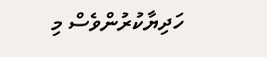ހަދިޔާކުރުންވެސް މި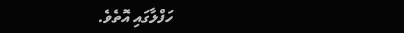ހަފްލާގައި އޮތެވެ.